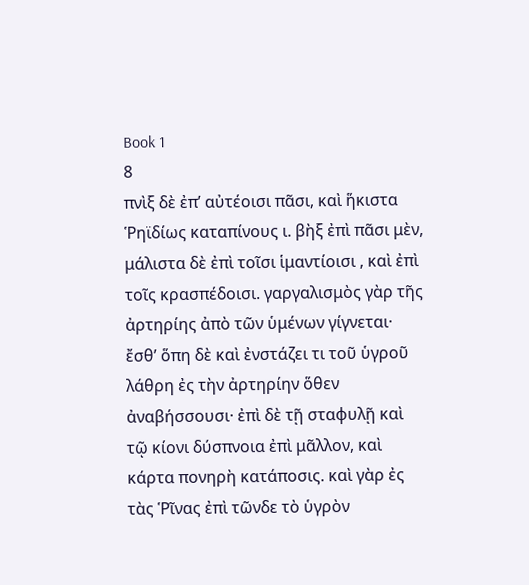Book 1
8
πνὶξ δὲ ἐπʼ αὐτέοισι πᾶσι, καὶ ἥκιστα Ῥηϊδίως καταπίνους ι. βὴξ ἐπὶ πᾶσι μὲν, μάλιστα δὲ ἐπὶ τοῖσι ἱμαντίοισι , καὶ ἐπὶ τοῖς κρασπέδοισι. γαργαλισμὸς γὰρ τῆς ἀρτηρίης ἀπὸ τῶν ὑμένων γίγνεται· ἔσθʼ ὅπη δὲ καὶ ἐνστάζει τι τοῦ ὑγροῦ λάθρη ἐς τὴν ἀρτηρίην ὅθεν ἀναβήσσουσι· ἐπὶ δὲ τῇ σταφυλῇ καὶ τῷ κίονι δύσπνοια ἐπὶ μᾶλλον, καὶ κάρτα πονηρὴ κατάποσις. καὶ γὰρ ἐς τὰς Ῥῖνας ἐπὶ τῶνδε τὸ ὑγρὸν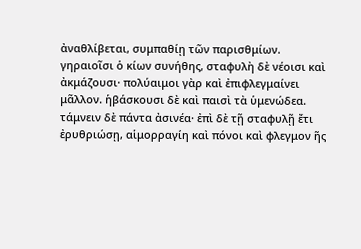ἀναθλίβεται, συμπαθίῃ τῶν παρισθμίων. γηραιοῖσι ὁ κίων συνήθης, σταφυλὴ δὲ νέοισι καὶ ἀκμάζουσι· πολύαιμοι γὰρ καὶ ἐπιφλεγμαίνει μᾶλλον. ἡβάσκουσι δὲ καὶ παισὶ τὰ ὑμενώδεα. τάμνειν δὲ πάντα ἀσινέα· ἐπὶ δὲ τῇ σταφυλῇ ἔτι ἐρυθριώσῃ, αἱμορραγίη καὶ πόνοι καὶ φλεγμον ῆς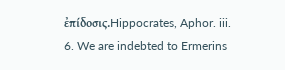ἐπίδοσις.Hippocrates, Aphor. iii. 6. We are indebted to Ermerins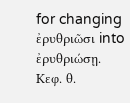for changing ἐρυθριῶσι into ἐρυθριώσῃ.
Κεφ. θ.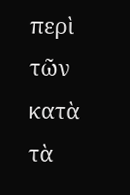περὶ τῶν κατὰ τὰ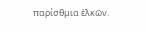παρίσθμια ἑλκῶν.